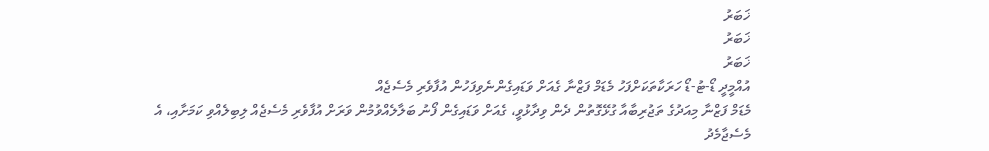ޚަބަރު
ޚަބަރު
ޚަބަރު
އުއްމީދީ ޑޯ-ޓު-ޑޯ ހަރަކާތަކަށްފަހު މެޑަމް ފަޒްނާ ގެއަށް ވަޑައިގެންނެވިފަހުން އުފާވެރި މެސެޖެއް
މެޑަމް ފަޒްނާ މިއަދުގެ ތަޖުރިބާއާ ގުޅޭގޮތުން ދެން ވިދާޅުވީ، ގެއަށް ވަޑައިގެން ފޯނު ބަލާލެއްވުމުން ވަރަށް އުފާވެރި މެސެޖެއް ލިބިލެއްވި ކަމަށާއި، އެ މެސެޖާމެދު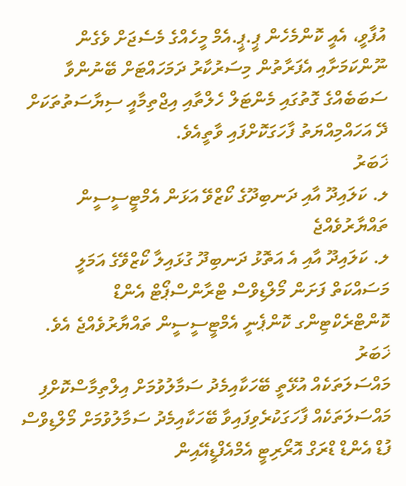އުފާވީ، އެއީ ކޮންމެހެން ޕީ.ޕީ.އެމް މީހެއްގެ މެސެޖަށް ވެގެން ނޫންކަމަށާއި އެފަރާތުން މިސަރުކާރު ދަމަހައްޓަށް ބޭނުންވާ ސަބަބެއްގެ ގޮތުގައި މެންޓަލް ހެލްތާއި އިޖްތިމާއީ ސިޔާސަތުތަކަށް ދޭ އަހައްމިއްޔަތު ފާހަގަކޮށްފައި ވާތީއެވެ.
ޚަބަރު
ލ. ކަލައިދޫ އާއި ދަނބިދޫގެ ކޯޒްވޭ އަޅަން އެމްޓީސީސީން ތައްޔާރުވެއްޖެ
ލ. ކަލައިދޫ އާއި އެ އަތޮޅު ދަނބިދޫ ގުޅައިލާ ކޯޒްވޭގެ އަމަލީ މަސައްކަތް ފަށަން މޯލްޑިވްސް ޓްރާންސްޕޯޓް އެންޑް ކޮންޓްރެކްޓިންގ ކޮންޕެނީ އެމްޓީސީސީން ތައްޔާރުވެއްޖެ އެވެ.
ޚަބަރު
މައްސަލަތަކެއް އުޅޭތީ ބޭހަކާއިމެދު ސަމާލުވުމަށް އިލްތިމާސްކޮށްފި
މައްސަލަތަކެއް ފާހަގަކުރެވިފައިވާ ބޭހަކާއިމެދު ސަމާލުވުމަށް މޯލްޑިވްސް ފުޑް އެންޑް ޑްރަގް އޮރޯރިޓީ އެމްއެފްޑީއޭއިން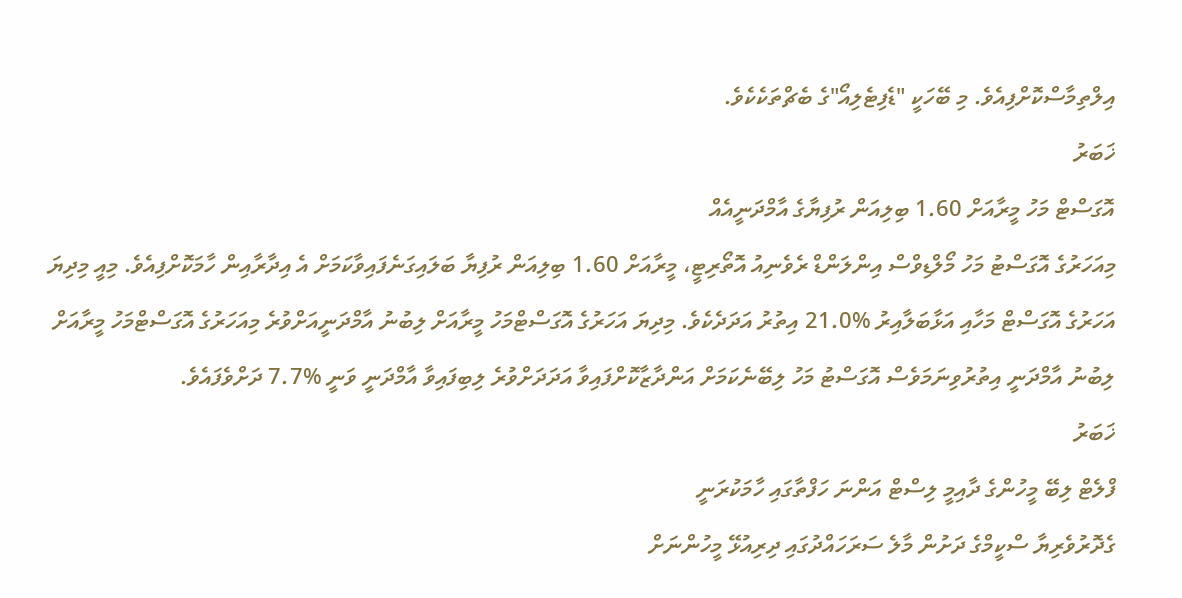އިލްތިމާސްކޮށްފިއެވެ. މި ބޭހަކީ "ޑެފިޓެލިއޯ"ގެ ބެޗްތަކެކެވެ.
ޚަބަރު
އޮގަސްޓް މަހު މީރާއަށް 1.60 ބިލިއަން ރުފިޔާގެ އާމްދަނީއެއް
މިއަހަރުގެ އޮގަސްޓު މަހު މޯލްޑިވްސް އިންލަންޑް ރެވެނިއު އޮތޯރިޓީ، މީރާއަށް 1.60 ބިލިއަން ރުފިޔާ ބަލައިގަނެފައިވާކަމަށް އެ އިދާރާއިން ހާމަކޮށްފިއެވެ. މިއީ މިދިޔަ އަހަރުގެ އޮގަސްޓް މަހާއި އަޅާބަލާއިރު %21.0 އިތުރު އަދަދެކެވެ. މިދިޔަ އަހަރުގެ އޮގަސްޓްމަހު މީރާއަށް ލިބުނު އާމްދަނީއަށްވުރެ މިއަހަރުގެ އޮގަސްޓްމަހު މީރާއަށް ލިބުނު އާމްދަނީ އިތުރުވިނަމަވެސް އޮގަސްޓު މަހު ލިބޭނެކަމަށް އަންދާޒާކޮށްފައިވާ އަދަދަށްވުރެ ލިބިފައިވާ އާމްދަނީ ވަނީ %7.7 ދަށްވެފައެވެ.
ޚަބަރު
ފްލެޓް ލިބޭ މީހުންގެ ދާއިމީ ލިސްޓް އަންނަ ހަފްތާގައި ހާމަކުރަނީ
ގެދޮރުވެރިޔާ ސްކީމްގެ ދަށުން މާލެ ސަރަހައްދުގައި ދިރިއުޅޭ މީހުންނަށް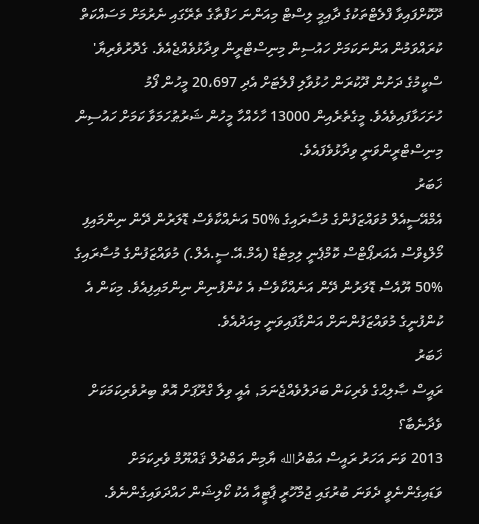ދޫކޮށްފައިވާ ފްލެޓްތަކުގެ ދާއިމީ ލިސްޓް މިއަންނަ ހަފްތާގެ ތެރޭގައި ނެރުމަށް މަސައްކަތް ކުރައްވަމުން އަންނަކަމަށް ހައުސިން މިނިސްޓްރީން ވިދާޅުވެއްޖެއެވެ. ގެދޮރުވެރިޔާ' ސްކީމުގެ ދަށުން ދޫކުރަން ހުޅުވާލި ފްލެޓަށް އެދި 20،697 މީހުން ފޯމު ހުށަހަޅާފައިވެއެވެ. މީގެތެރެއިން 13000 ހާހެއްހާ މީހުން ޝަރުޠުހަމަވާ ކަމަށް ހައުސިން މިނިސްޓްރީންވަނީ ވިދާޅުވެފައެވެ.
ޚަބަރު
އެމްއޭސީއެލް މުވައްޒަފުންގެ މުސާރައިގެ %50 އަނެއްކާވެސް ޑޮލަރުން ދޭން ނިންމައިފި
މޯލްޑިވްސް އެއަރޕޯޓްސް ކޮމްޕެނީ ލިމިޓެޑް (އެމް.އޭ.ސީ.އެލް.) މުވައްޒަފުންގެ މުސާރައިގެ %50 ޔޫއެސް ޑޮލަރުން ދޭން އަނެއްކާވެސް އެ ކުންފުނިން ނިންމައިފިއެވެ. މިކަން އެ ކުންފުނީގެ މުވައްޒަފުންނަށް އަންގާފައިވަނީ މިއަދުއެވެ.
ޚަބަރު
ރައީސް ޞާލިޙްގެ ވެރިކަން ބަދަލުވެއްޖެނަމަ, އެއީ ވިލާ ގްރޫޕަށް އޮތް ބިރުވެރިކަމަކަށް ވެދާނެބާ؟
2013 ވަނަ އަހަރު ރައީސް އަބްދުالله ޔާމިން އަބްދުލް ޤައްޔޫމް ވެރިކަމަށް ވަޑައިގެންނެވީ ދެވަނަ ބުރުގައި ޖުމްހޫރީ ޕާޓީއާ އެކު ކޯލިޝަން ހައްދަވައިގެންނެވެ.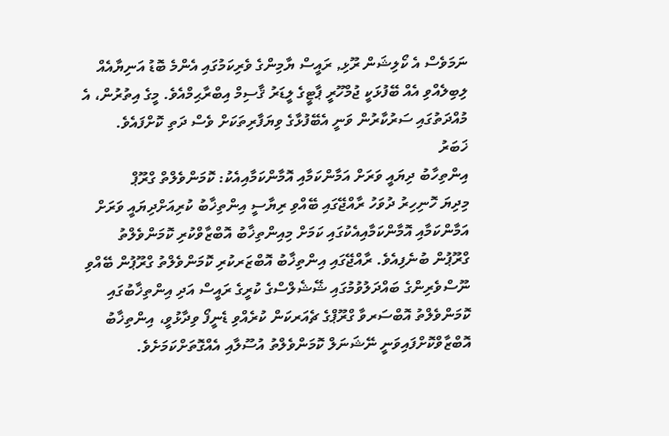ނަމަވެސް އެ ކޯލިޝަން ރޫޅި, ރައީސް ޔާމިންގެ ވެރިކަމުގައި އެންމެ ބޮޑު އަނިޔާއެއް ލިބިލެއްވި އެއް ބޭފުޅަކީ ޖުމްހޫރީ ޕާޓީގެ ލީޑަރު ޤާސިމް އިބްރާޙިމްއެވެ. މީގެ އިތުރުން، އެ މުއްދަތުގައި ސަރުކާރުން ވަނީ އެބޭފުޅާގެ ވިޔަފާރިތަކަށް ވެސް ދަތި ކޮށްފައެވެ.
ޚަބަރު
އިންތިހާބު ދިޔައީ ވަރަށް އަމާންކަމާއި އޮމާންކަމާއިއެކު: ކޮމަންވެލްތް ގްރޫޕް
މިދިޔަ ހޮނިހިރު ދުވަހު ރާއްޖޭގައި ބޭއްވި ރިޔާސީ އިންތިޚާބު ކުރިއަށްދިޔައީ ވަރަށް އަމާންކަމާއި އޮމާންކަމާއިއެކުގައި ކަމަށް މިއިންތިޚާބު އޮބްޒާވްކުރި ކޮމަންވެލްތު ގްރޫޕުން ބުނެފިއެވެ. ރާއްޖޭގައި އިންތިޚާބު އޮބްޒަރކުރި ކޮމަންވެލްތު ގްރޫޕުން ބޭއްވި ނޫސްވެރިންގެ ބައްދަލުވުމުގައި ޝޭޝެލްސްގެ ކުރީގެ ރައީސް އަދި އިންތިޚާބުގައި ކޮމަންވެލްތު އޮބްސަރވާ ގްރޫޕްގެ ޗެއަރކަން ކުރެއްވި ޑެނީފޯ ވިދާޅުވީ، އިންތިޚާބު އޮބްޒާވްކޮށްފައިވަނީ ނޭޝަނަލް ކޮމަންވެލްތު އުސޫލާއި އެއްގޮތަށްކަމަށެވެ.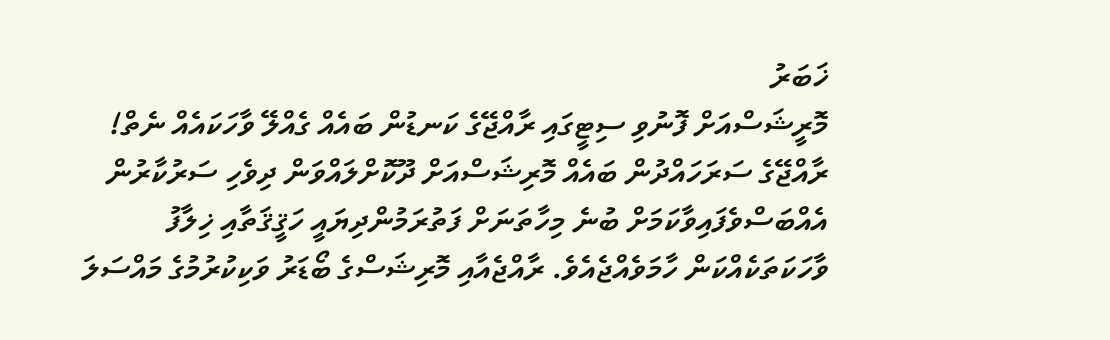ޚަބަރު
މޮރީޝަސްއަށް ފޮނުވި ސިޓީގައި ރާއްޖޭގެ ކަނޑުން ބައެއް ގެއްލޭ ވާހަކައެއް ނެތް!
ރާއްޖޭގެ ސަރަހައްދުން ބައެއް މޮރިޝަސްއަށް ދޫކޮށްލައްވަން ދިވެހި ސަރުކާރުން އެއްބަސްވެފައިވާކަމަށް ބުނެ މިހާތަނަށް ފަތުރަމުންދިޔައީ ހަޤީޤަތާއި ޚިލާފު ވާހަކަތަކެއްކަން ހާމަވެއްޖެއެވެ. ރާއްޖެއާއި މޮރިޝަސްގެ ބޯޑަރު ވަކިކުރުމުގެ މައްސަލަ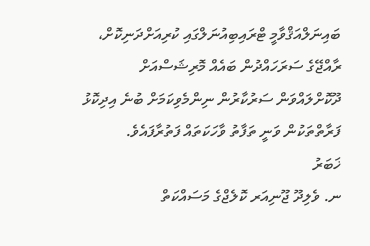ބައިނަލްއަޤްވާމީ ޓްރައިބިއުނަލްގައި ކުރިއަށްދަނިކޮށް، ރާއްޖޭގެ ސަރަހައްދުން ބައެއް މޮރިޝަސްއަށް ދޫކޮށްލައްވަން ސަރުކާރުން ނިންމެވިކަމަށް ބުނެ އިދިކޮޅު ފަރާތްތަކުން ވަނީ ތަފާތު ވާހަކަތައް ފަތުރާފައެވެ.
ޚަބަރު
ނ. ވެލިދޫ ޖޫނިއަރ ކޮލެޖްގެ މަސައްކަތް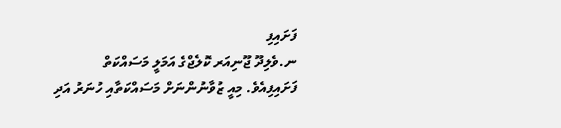ފަށައިފި
ނ.ވެލިދޫ ޖޫނިއަރ ކޮލެޖްގެ އަމަލީ މަސައްކަތް ފަށައިފިއެވެ. މިއީ ޒުވާނުންނަށް މަސައްކަތާއި ހުނަރު އަދި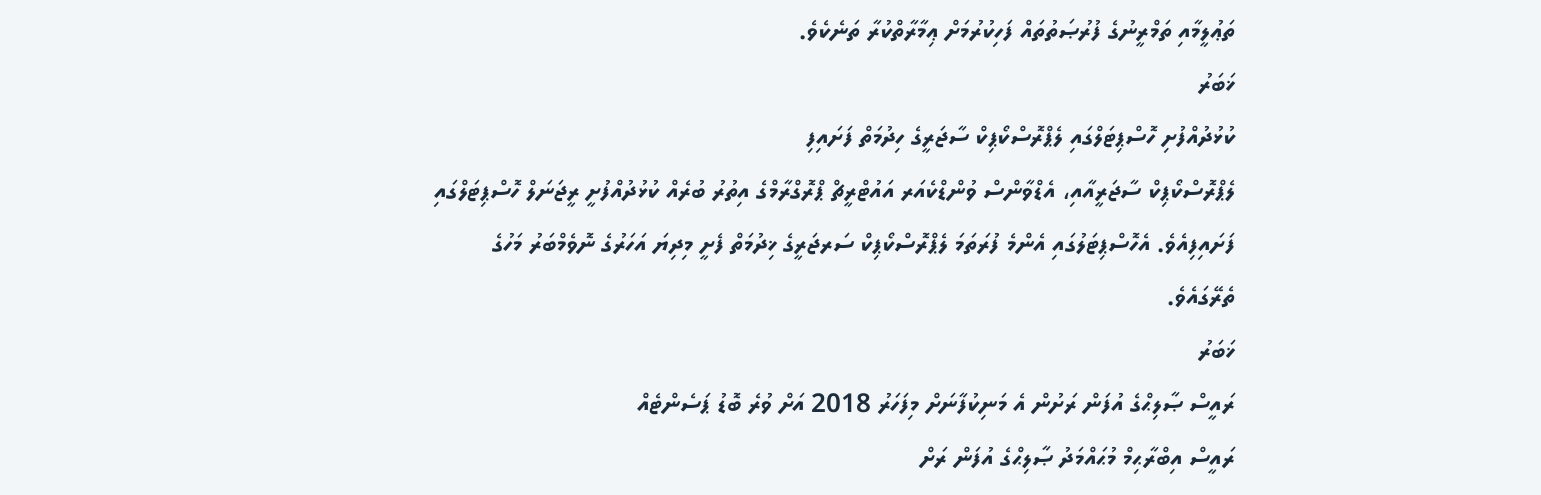ތަޢުލީމާއި ތަމްރީނުގެ ފުރުޞަތުތައް ފަހިކުރުމަށް ޢިމާރާތްކުރާ ތަނެކެވެ.
ޚަބަރު
ކުޅުދުއްފުށި ހޮސްޕިޓަލްގައި ލެޕްރޮސްކޯޕިކް ސާޖަރީގެ ހިދުމަތް ފަށައިފި
ލެޕްރޮސްކޯޕިކް ސާޖަރީއާއި، އެޑްވާންސް ވުންޑްކެއަރ އައުޓްރީޗް ޕްރޮގްރާމްގެ އިތުރު ބުރެއް ކުޅުދުއްފުށީ ރީޖަނަލް ހޮސްޕިޓަލްގައި ފަށައިފިއެވެ. އެހޮސްޕިޓަލުގައި އެންމެ ފުރަތަމަ ލެޕްރޮސްކޯޕިކް ސަރޖަރީގެ ޚިދުމަތް ފެށީ މިދިޔަ އަހަރުގެ ނޮވެމްބަރު މަހުގެ ތެރޭގައެވެ.
ޚަބަރު
ރައީސް ޞާލިޙްގެ އުފަން ރަށުން އެ މަނިކުފާނަށް މިފަހަރު 2018 އަށް ވުރެ ބޮޑު ޕަސެންޓެއް
ރައީސް އިބްރާޙިމް މުޙައްމަދު ޞާލިޙްގެ އުފަން ރަށް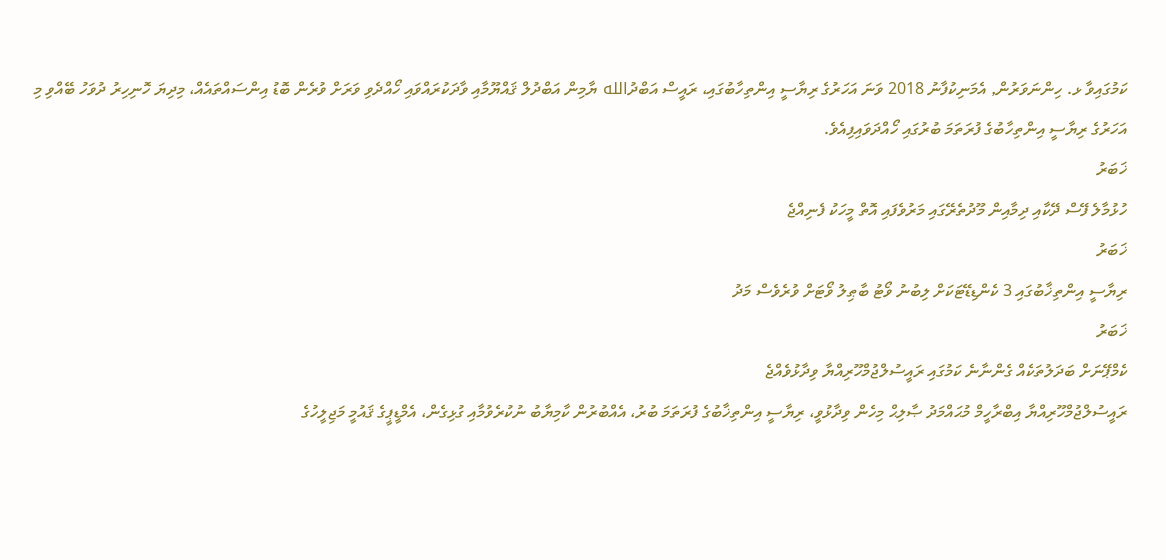ކަމުގައިވާ ޅ. ހިންނަވަރުން, އެމަނިކުފާނު 2018 ވަނަ އަހަރުގެ ރިޔާސީ އިންތިހާބުގައި، ރައީސް އަބްދުالله ޔާމިން އަބްދުލް ޤައްޔޫމާއި ވާދަކުރައްވައި ހޯއްދެވި ވަރަށް ވުރެން ބޮޑު އިންސައްތައެއް، މިދިޔަ ހޮނިހިރު ދުވަހު ބޭއްވި މި އަހަރުގެ ރިޔާސީ އިންތިހާބުގެ ފުރަތަމަ ބުރުގައި ހޯއްދަވައިފިއެވެ.
ޚަބަރު
ހުޅުމާލެ ފޭސް ދޭކާއި ދިމާއިން މޫދުތެރޭގައި މަރުވެފައި އޮތް މީހަކު ފެނިއްޖެ
ޚަބަރު
ރިޔާސީ އިންތިޚާބުގައި 3 ކެންޑިޑޭޓަކަށް ލިބުނު ވޯޓު ބާޠިލު ވޯޓަށް ވުރެވެސް މަދު
ޚަބަރު
ކެމްޕޭނަށް ބަދަލުތަކެއް ގެންނާނެ ކަމުގައި ރައީސުލްޖުމްހޫރިއްޔާ ވިދާޅުވެއްޖެ
ރައީސުލްޖުމްހޫރިއްޔާ އިބްރާހީމް މުޙައްމަދު ޞާލިޙް މިހެން ވިދާޅުވީ، ރިޔާސީ އިންތިޚާބުގެ ފުރަތަމަ ބުރު، އެއްބުރުން ކާމިޔާބު ނުކުރެވުމާއި ގުޅިގެން، އެމްޑީޕީގެ ޤައުމީ މަޖިލީހުގެ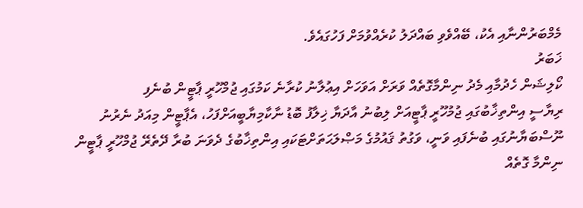މެމްބަރުންނާއި އެކު، ބޭއްވެވި ބައްދަލު ކުރެއްވުމަށް ފަހުގައެވެ.
ޚަބަރު
ކޯލިޝަން ހެދުމާއި މެދު ނިންމާގޮތެއް ވަރަށް އަވަހަށް އިޢުލާނު ކުރާނެ ކަމުގައި ޖުމްހޫރީ ޕާޓީން ބުނެފި
ރިޔާސީ އިންތިޚާބުގައި ޖުމުހޫރީ ޕާޓީއަށް ލިބުނު އާދަޔާ ޚިލާފު ބޮޑު ނާކާމިޔާބީއަށްފަހު، އެޕާޓީން މިއަދު ނެރުނު ނޫސްބަޔާނުގައި ބުނެފައި ވަނީ، ވަގުތު ޤައުމުގެ މަޞްލަޙަތަށްޓަކައި އިންތިޚާބުގެ ދެވަނަ ބުރާ ދޭތެރޭ ޖުމްހޫރީ ޕާޓީން ނިންމާ ގޮތެއް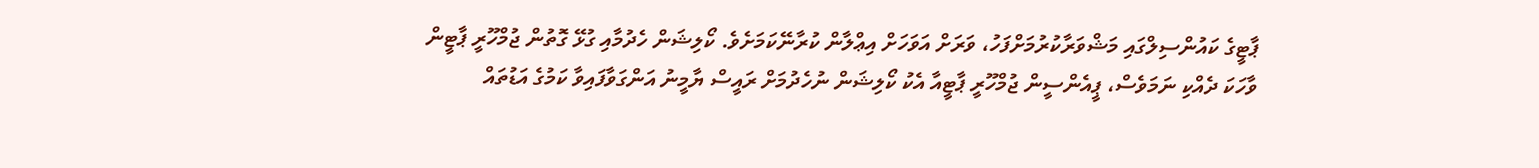ޕާޓީގެ ކައުންސިލްގައި މަޝްވަރާކުރުމަށްފަހު، ވަރަށް އަވަހަށް އިޢްލާން ކުރާނޭކަމަށެވެ. ކޯލިޝަން ހެދުމާއި ގުޅޭ ގޮތުން ޖުމްހޫރީ ޕާޓީން ވާހަކަ ދެއްކި ނަމަވެސް، ޕީއެންސީން ޖުމްހޫރީ ޕާޓީއާ އެކު ކޯލިޝަން ނުހެދުމަށް ރައީސް ޔާމީނު އަންގަވާފައިވާ ކަމުގެ އަޑުތައް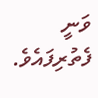ވަނީ ފެތުރިފައެވެ.